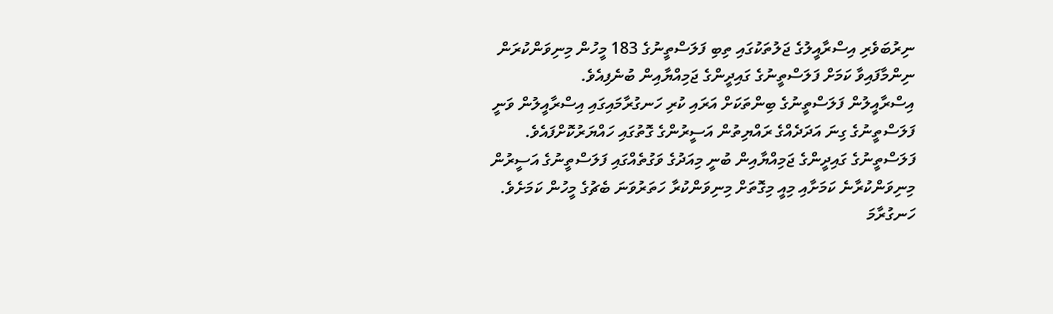ނިރުބަވެރި އިސްރާއީލުގެ ޖަލުތަކުގައި ތިބި ފަލަސްތީނުގެ 183 މީހުން މިނިވަންކުރަން ނިންމާފައިވާ ކަމަށް ފަލަސްތީނުގެ ގައިދީންގެ ޖަމިއްޔާއިން ބުނެފިއެވެ.
އިސްރާއީލުން ފަލަސްތީނުގެ ބިންތަކަށް އަރައި ކުރި ހަނގުރާމައިގައި އިސްރާއީލުން ވަނީ ފަލަސްތީނުގެ ގިނަ އަދަދެއްގެ ރައްޔިތުން އަސީރުންގެ ގޮތުގައި ހައްޔަރުކޮށްފައެވެ. ފަލަސްތީނުގެ ގައިދީންގެ ޖަމިއްޔާއިން ބުނީ މިއަދުގެ ވަގުތެއްގައި ފަލަސްތީނުގެ އަސީރުން މިނިވަންކުރާނެ ކަމަށާއި މިއީ މިގޮތަށް މިނިވަންކުރާ ހަތަރުވަނަ ބެޗުގެ މީހުން ކަމަށެވެ.
ހަނގުރާމަ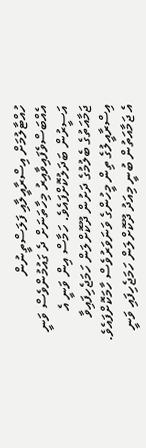ހުއްޓާލުމަށް އިސްރާއީލާއި ފަލަސްތީނުން އެއްބަސްވެފައިވާއިރު މިހާތަނަށް ދެ ގައުމުންވެސް ވަނީ އަސީރުން ބަދަލުކޮށްފައެވެ. ހަމާސް އިން ވަނީ އެ ޖަމާއަތުގެ ބެލުމުގެ ދަށުން ދޫކޮށްލަން ހަމަޖެހިފައިވާ އިސްރާއީލުގެ ތިން މީހުންގެ ވަނަވަރުވެސް ހާމަކޮށްފައެވެ. އެ ޖަމާއަތުން ބުނީ މިއަދު ދޫކޮށްލަން ހަމަޖެހިފައި ވަނީ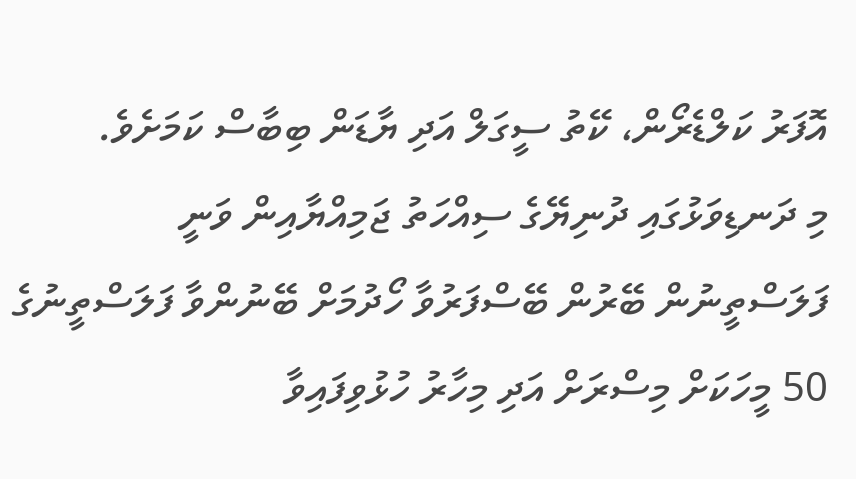އޮފަރު ކަލްޑެރޯން، ކޭތު ސީގަލް އަދި ޔާޑަން ބިބާސް ކަމަށެވެ.
މި ދަނޑިވަޅުގައި ދުނިޔޭގެ ސިއްހަތު ޖަމިއްޔާއިން ވަނީ ފަލަސްތީނުން ބޭރުން ބޭސްފަރުވާ ހޯދުމަށް ބޭނުންވާ ފަލަސްތީނުގެ 50 މީހަކަށް މިސްރަށް އަދި މިހާރު ހުޅުވިފައިވާ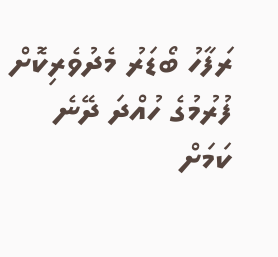ރަފާހު ބޯޑަރު މެދުވެރިކޮށް ފުރުމުގެ ހުއްދަ ދޭނެ ކަމަށް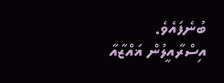ބުނެފައެވެ.
އިސްރާއީލުން ޣައްޒާއާ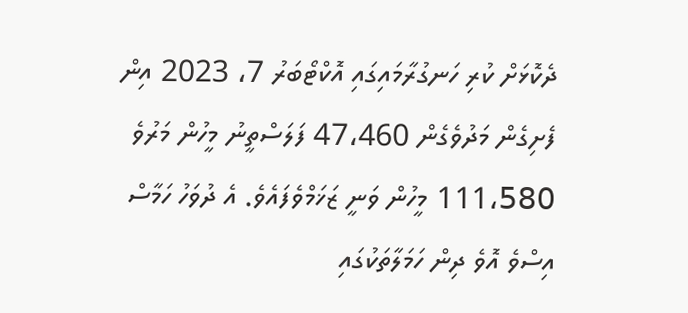ދެކޮޅަށް ކުރި ހަނގުރާމައިގައި އޮކްޓޯބަރު 7، 2023 އިން ފެށިގެން މަދުވެގެން 47،460 ފަލަސްތީނު މީހުން މަރުވެ 111،580 މީހުން ވަނީ ޒަޚަމްވެފައެވެ. އެ ދުވަހު ހަމާސް އިސްވެ އޮވެ ދިން ހަމަލާތަކުގައި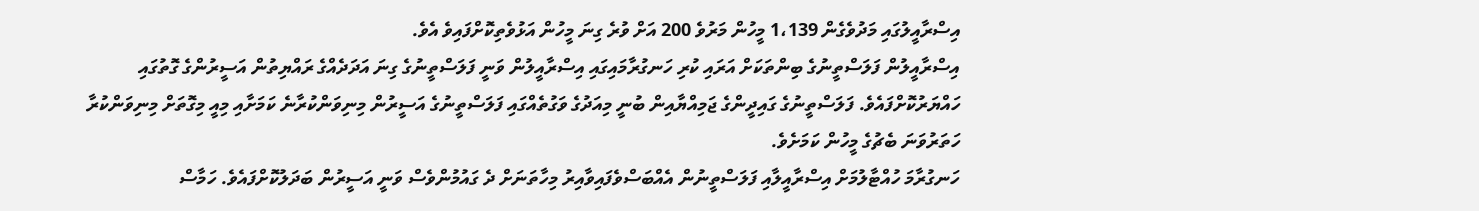އިސްރާއީލުގައި މަދުވެގެން 1،139 މީހުން މަރުވެ 200 އަށް ވުރެ ގިނަ މީހުން އަޅުވެތިކޮށްފައިވެ އެވެ.
އިސްރާއީލުން ފަލަސްތީނުގެ ބިންތަކަށް އަރައި ކުރި ހަނގުރާމައިގައި އިސްރާއީލުން ވަނީ ފަލަސްތީނުގެ ގިނަ އަދަދެއްގެ ރައްޔިތުން އަސީރުންގެ ގޮތުގައި ހައްޔަރުކޮށްފައެވެ. ފަލަސްތީނުގެ ގައިދީންގެ ޖަމިއްޔާއިން ބުނީ މިއަދުގެ ވަގުތެއްގައި ފަލަސްތީނުގެ އަސީރުން މިނިވަންކުރާނެ ކަމަށާއި މިއީ މިގޮތަށް މިނިވަންކުރާ ހަތަރުވަނަ ބެޗުގެ މީހުން ކަމަށެވެ.
ހަނގުރާމަ ހުއްޓާލުމަށް އިސްރާއީލާއި ފަލަސްތީނުން އެއްބަސްވެފައިވާއިރު މިހާތަނަށް ދެ ގައުމުންވެސް ވަނީ އަސީރުން ބަދަލުކޮށްފައެވެ. ހަމާސް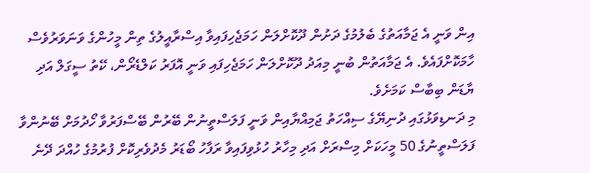އިން ވަނީ އެ ޖަމާއަތުގެ ބެލުމުގެ ދަށުން ދޫކޮށްލަން ހަމަޖެހިފައިވާ އިސްރާއީލުގެ ތިން މީހުންގެ ވަނަވަރުވެސް ހާމަކޮށްފައެވެ. އެ ޖަމާއަތުން ބުނީ މިއަދު ދޫކޮށްލަން ހަމަޖެހިފައި ވަނީ އޮފަރު ކަލްޑެރޯން، ކޭތު ސީގަލް އަދި ޔާޑަން ބިބާސް ކަމަށެވެ.
މި ދަނޑިވަޅުގައި ދުނިޔޭގެ ސިއްހަތު ޖަމިއްޔާއިން ވަނީ ފަލަސްތީނުން ބޭރުން ބޭސްފަރުވާ ހޯދުމަށް ބޭނުންވާ ފަލަސްތީނުގެ 50 މީހަކަށް މިސްރަށް އަދި މިހާރު ހުޅުވިފައިވާ ރަފާހު ބޯޑަރު މެދުވެރިކޮށް ފުރުމުގެ ހުއްދަ ދޭނެ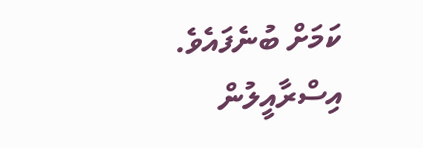ކަމަށް ބުނެފައެވެ.
އިސްރާއީލުން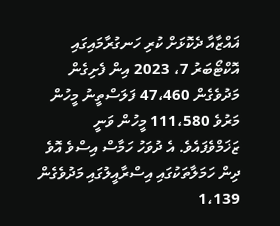ޣައްޒާއާ ދެކޮޅަށް ކުރި ހަނގުރާމައިގައި އޮކްޓޯބަރު 7، 2023 އިން ފެށިގެން މަދުވެގެން 47،460 ފަލަސްތީނު މީހުން މަރުވެ 111،580 މީހުން ވަނީ ޒަޚަމްވެފައެވެ. އެ ދުވަހު ހަމާސް އިސްވެ އޮވެ ދިން ހަމަލާތަކުގައި އިސްރާއީލުގައި މަދުވެގެން 1،139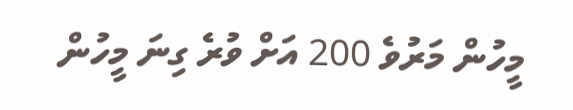މީހުން މަރުވެ 200 އަށް ވުރެ ގިނަ މީހުން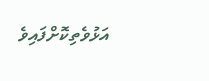އަޅުވެތިކޮށްފައިވެ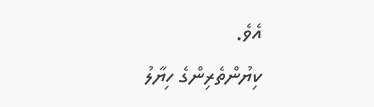އެވެ.
ކިޔުންތެރިންގެ ހިޔާލު